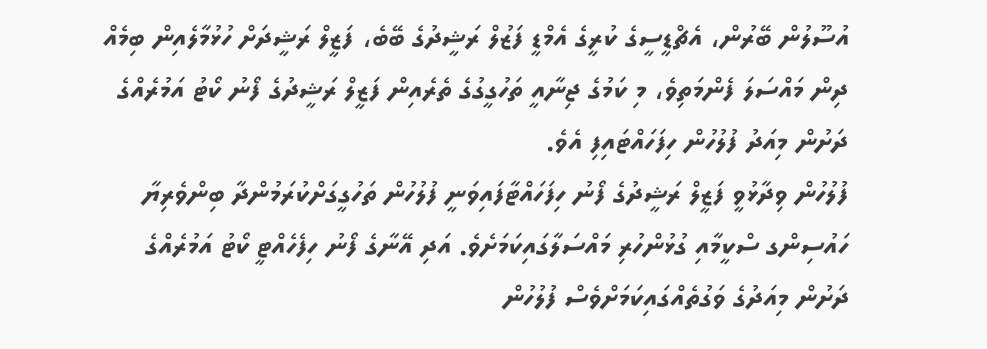އުސޫލުން ބޭރުން، އެޗްޑީސީގެ ކުރީގެ އެމްޑީ ފަޒުލް ރަޝީދުގެ ބޭބެ، ފަޒީލް ރަޝީދަށް ހުޅުމާލެއިން ބިމެއް ދިން މައްސަލަ ފެންމަތިވެ، މި ކަމުގެ ޖިނާއީ ތަހުގީގުގެ ތެރެއިން ފަޒީލް ރަޝީދުގެ ފޯނު ކޯޓު އަމުރެއްގެ ދަށުން މިއަދު ފުލުހުން ހިފަހައްޓައިފި އެވެ.
ފުލުހުން ވިދާޅުވީ ފަޒީލް ރަޝީދުގެ ފޯނު ހިފަހައްޓާފައިވަނީ ފުލުހުން ތަހުގީގަށްކުރަމުންދާ ބިންވެރިޔާ ހައުސިންގ ސްކީމާއި ގުޅުންހުރި މައްސަލާގައިކަމަށެވެ. އަދި އޭނާގެ ފޯނު ހިފެހެއްޓީ ކޯޓު އަމުރެއްގެ ދަށުން މިއަދުގެ ވަގުތެއްގައިކަމަށްވެސް ފުލުހުން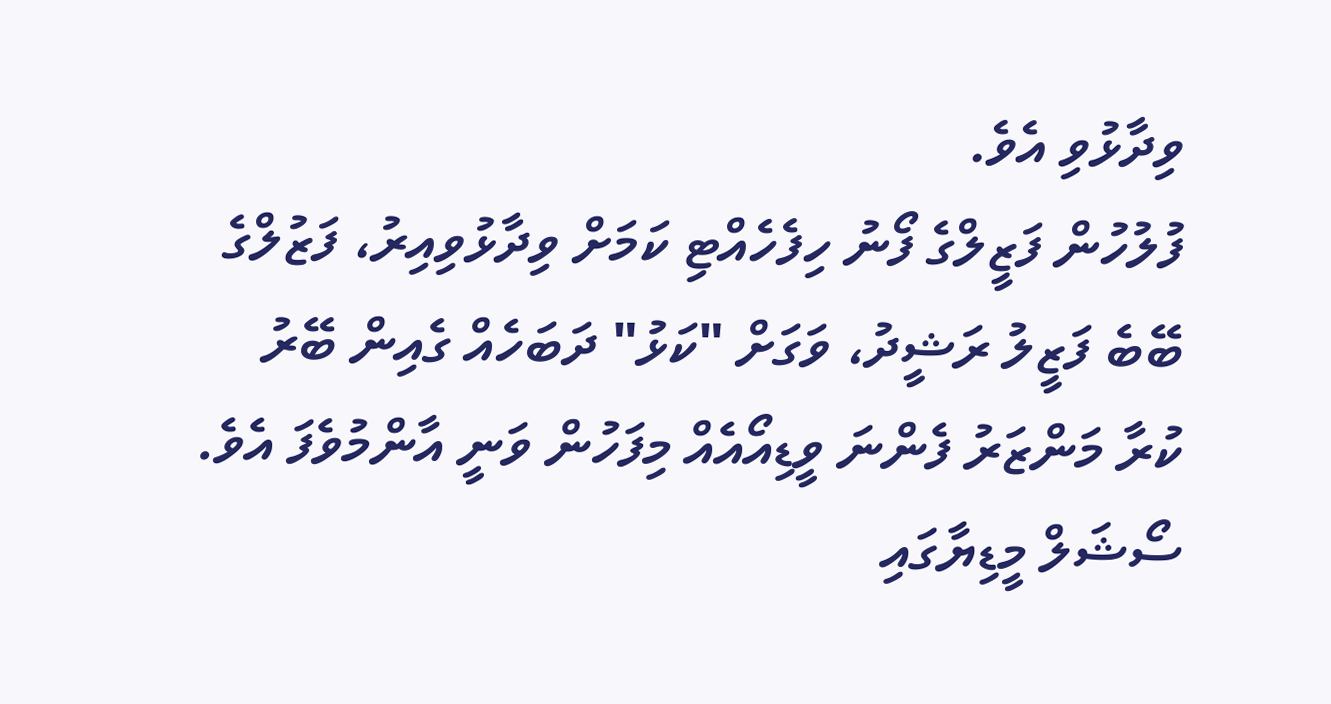ވިދާޅުވި އެވެ.
ފުލުހުން ފަޒީލްގެ ފޯނު ހިފެހެއްޓި ކަމަށް ވިދާޅުވިއިރު، ފަޒުލްގެ ބޭބެ ފަޒީލު ރަޝީދު، ވަގަށް "ކަޅު" ދަބަހެއް ގެއިން ބޭރު ކުރާ މަންޒަރު ފެންނަ ވީޑިއޯއެއް މިފަހުން ވަނީ އާންމުވެފަ އެވެ.
ސޯޝަލް މީޑިޔާގައި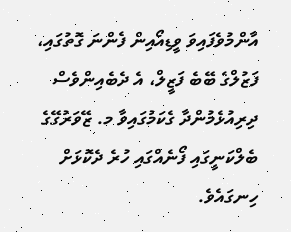އާންމުވެފައިވަ ވީޑިއޯއިން ފެންނަ ގޮތުގައި، ފަޒުލްގެ ބޭބެ ފަޒީލް، އެ ދެބެއިންވެސް ދިރިއުޅެމުންދާ ގެކަމުގައިވާ މ. ޒޭވަރުގޭގެ ބެލްކަނީގައި ފޯނެއްގައި ހުރެ ދެކޮޅަށް ހިނގައެވެ.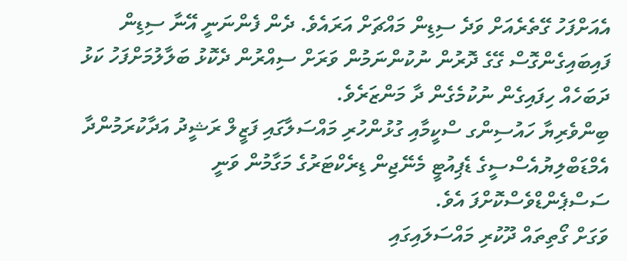އެއަށްފަހު ގޭތެރެއަށް ވަދެ ސިޑިން މައްޗަށް އަރައެވެ. ދެން ފެންނަނީ އޭނާ ސިޑިން ފައިބައިގެންގޮސް ގޭގެ ދޮރުން ނުކުންނަމުން ވަރަށް ސިއްރުން ދެކޮޅު ބަލާލުމަށްފަހު ކަޅު ދަބަހެއް ހިފައިގެން ނުކުމެގެން ދާ މަންޒަރެވެ.
ބިންވެރިޔާ ހައުސިންގ ސްކީމާއި ގުޅުންހުރި މައްސަލާގައި ފަޒީލް ރަޝީދު އަދާކުރަމުންދާ އެމްޑަބްލިޔުއެސްސީގެ ޑެޕިއުޓީ މެނޭޖިން ޑިރެކްޓަރުގެ މަގާމުން ވަނީ ސަސްޕެންޑްވެސްކޮށްފަ އެވެ.
ވަގަށް ގޯތިތައް ދޫކުރި މައްސަލައިގައި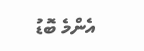އެންމެ ބޮޑު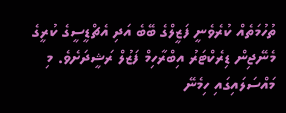ތުހުމަތެއް ކުރެވެނީ ފަޒީލްގެ ބޭބެ އަދި އެޗްޑީސީގެ ކުރީގެ މެނޭޖިން ޑިރެކްޓަރު އިބްރާހިމް ފަޒުލް ރަޝީދަށެވެ. މި މައްސަލައިގައި ހިމެނޭ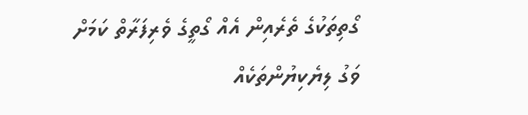ގޯތިތަކުގެ ތެރެއިން އެއް ގޯތީގެ ވެރިފަރާތް ކަމަށް ވަގު ލިޔެކިޔުންތަކެއް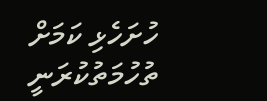ހުށަހެޅި ކަމަށް ތުހުމަތުކުރަނީ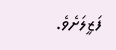ފަޒީލަށެވެ.